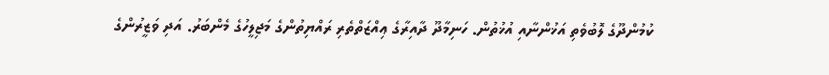ކުމުންދޫގެ ލޮބުވެތި އަޚުންނާއި އުޚުތުން. ހަނިމާދޫ ދާއިރާގެ ޢިއްޒަތްތެރި ރައްޔިތުންގެ މަޖިލީހުގެ މެންބަރު. އަދި ވަޒީރުންގެ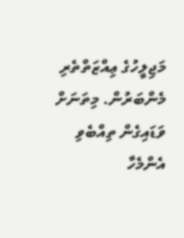މަޖިލީހުގެ ޢިއްޒަތްތެރި މެންބަރުން. މިތަނަށް ވަޑައިގެން ތިއްބެވި އެންމެހާ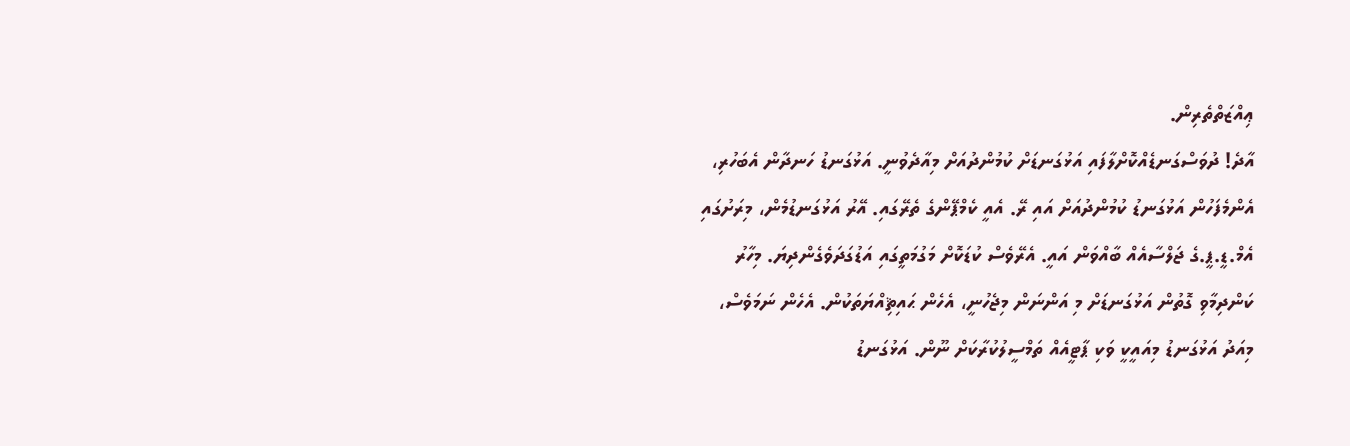ޢިއްޒަތްތެރިން.
އާދެ! ދުވަސްގަނޑެއްކޮށްލާފައި އަޅުގަނޑަށް ކުމުންދުއަށް މިއާދެވުނީ. އަޅުގަނޑު ހަނދާން އެބަހުރި، އެންމެފަހުން އަޅުގަނޑު ކުމުންދުއަށް އައި ރޭ. އެއީ ކެމްޕޭންގެ ތެރޭގައި. އޭރު އަޅުގަނޑުމެން، މިރަށުގައި އެމް.ޑީ.ޕީ.ގެ ޖަލްސާއެއް ބާއްވަން އައީ. އެރޭވެސް ކުޑަކޮށް މަގުމަތީގައި އަޑުގަދަވެގެންދިޔަ. މިހާރު ކަންދިމާވި ގޮތުން އަޅުގަނޑަށް މި އަންނަން މިޖެހުނީ، އެހެން ޙައިޘިއްޔަތަކުން. އެހެން ނަމަވެސް، މިއަދު އަޅުގަނޑު މިއައީކީ ވަކި ޕާޓީއެއް ތަމްސީލުކުރާކަށް ނޫން. އަޅުގަނޑު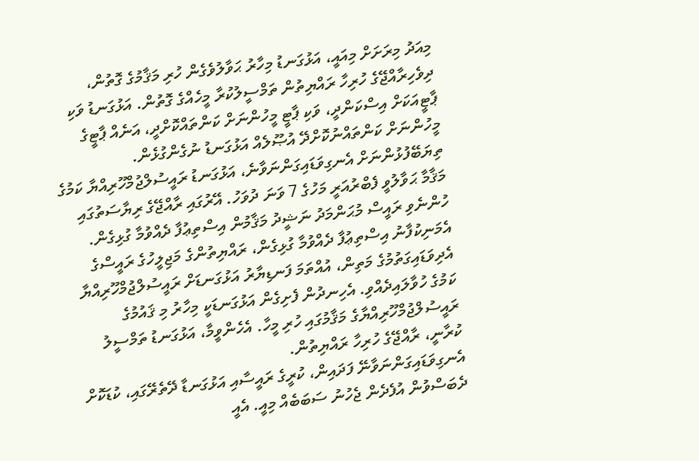މިއަދު މިރަށަށް މިއައީ، އަޅުގަނޑު މިހާރު ޙަވާލުވެގެން ހުރި މަޤާމުގެ ގޮތުން، ދިވެހިރާއްޖޭގެ ހުރިހާ ރައްޔިތުން ތަމްސީލުކުރާ މީހެއްގެ ގޮތުން. އަޅުގަނޑު ވަކި ޕާޓީއަކަށް އިސްކަންދީ، ވަކި ޕާޓީ މީހުންނަށް ކަންތައްކޮށްދީ، އަނެއް ޕާޓީގެ މީހުންނަށް ކަންތައްނުކޮށްދޭ އުޞޫލެއް އަޅުގަނޑު ނުގެންގުޅެން.
ތިޔަބޭފުޅުންނަށް އެނގިވަޑައިގަންނަވާނެ، އަޅުގަނޑު ރައީސުލްޖުމްހޫރިއްޔާ ކަމުގެ މަޤާމާ ޙަވާލުވީ ފެބްރުއަރީ މަހުގެ 7 ވަނަ ދުވަހު. އޭރުގައި ރާއްޖޭގެ ރިޔާސަތުގައި ހުންނެވި ރައީސް މުޙަންމަދު ނަޝީދު މަޤާމުން އިސްތިޢުފާ ދެއްވުމާ ގުޅިގެން. އެމަނިކުފާނު އިސްތިޢުފާ ދެއްވުމާ ގުޅިގެން، ރައްޔިތުންގެ މަޖިލީހުގެ ރައީސްގެ އެދިވަޑައިގަތުމުގެ މަތިން، އުއްތަމަ ފަނޑިޔާރު އަޅުގަނޑަށް ރައީސުލްޖުމްހޫރިއްޔާ ކަމުގެ ހުވާލައިދެއްވި. އެހިނދުން ފެށިގެން އަޅުގަނޑަކީ މިހާރު މި ޤައުމުގެ ރައީސުލްޖުމްހޫރިއްޔާގެ މަޤާމުގައި ހުރި މީހާ. އެހެންވީމާ، އަޅުގަނޑު ތަމްސީލު ކުރާނީ، ރާއްޖޭގެ ހުރިހާ ރައްޔިތުން.
އެނގިވަޑައިގަންނަވާނޭ ފަދައިން، ކުރީގެ ރައީސާއި އަޅުގަނޑާ ދޭތެރޭގައި، ކުޑަކޮށް ދެބަސްވުން އުފެދެން ޖެހުނު ސަބަބެއް މިއީ. އެއީ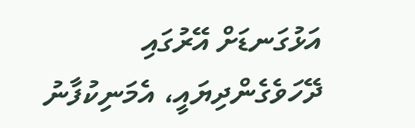އަޅުގަނޑަށް އޭރުގައި ދޭހަވެގެންދިޔައީ، އެމަނިކުފާނު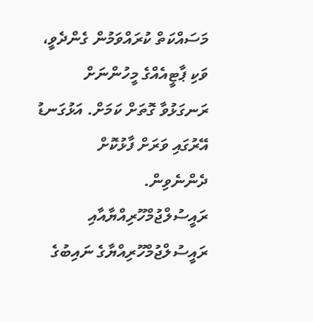މަސައްކަތް ކުރައްވަމުން ގެންދެވީ، ވަކި ޕާޓީއެއްގެ މީހުންނަށް ރަނގަޅުވާ ގޮތަށް ކަމަށް. އަޅުގަނޑު އޭރުގައި ވަރަށް ފާޅުކޮށް ދެންނެވިން. ރައީސުލްޖުމްހޫރިއްޔާއާއި ރައީސުލްޖުމްހޫރިއްޔާގެ ނައިބުގެ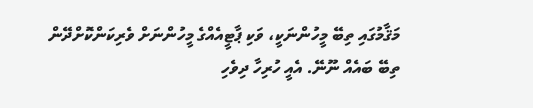މަޤާމުގައި ތިބޭ މީހުންނަކީ، ވަކި ޕާޓީއެއްގެ މީހުންނަށް ވެރިކަންކޮށްދޭން ތިބޭ ބައެއް ނޫނޭ. އެއީ ހުރިހާ ދިވެހި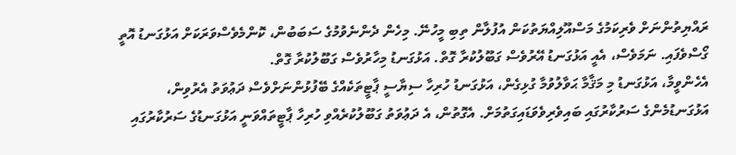ރައްޔިތުންނަށް ވެރިކަމުގެ މަސްއޫލިއްޔަތުކަން އުފުލާން ތިބި މީހުނޭ. މިހެން ދެންނެވުމުގެ ސަބަބުން، ކޮންމެވެސްވަރަކަށް އަޅުގަނޑު އޮތީ ގޯސްވެފައި. ނަމަވެސް، އެއީ އަޅުގަނޑު އޭރުވެސް ގަބޫލުކުރާ ގޮތް. އަޅުގަނޑު މިހާރުވެސް ގަބޫލުކުރާ ގޮތް.
އެހެންވީމާ، އަޅުގަނޑު މި މަޤާމާ ޙަވާލުވުމާ ގުޅިގެން، އަޅުގަނޑު ހުރިހާ ސިޔާސީ ޕާޓީތަކެއްގެ ބޭފުޅުންނަށްވެސް ދަޢުވަތު އެރުވިން، އަޅުގަނޑުމެންގެ ސަރުކާރުގައި ބައިވެރިވެވަޑައިގަތުމަށް. އެގޮތުން، އެ ދަޢުވަތު ގަބޫލުކުރެއްވި ހުރިހާ ޕާޓީތައްވަނީ އަޅުގަނޑުގެ ސަރުކާރުގައި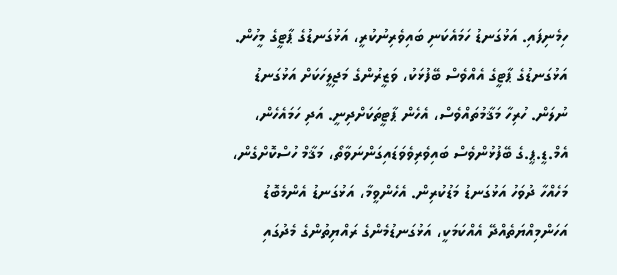ހިމެނިފައި. އަޅުގަނޑު ހަމައެކަނި ބައިވެރިނުކުރީ، އަޅުގަނޑުގެ ޕާޓީގެ މީހުން. އަޅުގަނޑުގެ ޕާޓީގެ އެއްވެސް ބޭފުޅަކު، ވަޒީރުންގެ މަޖިލީހަކަށް އަޅުގަނޑު ނުލަން. ހުރިހާ މަޤާމުތައްވެސް، އެހެން ޕާޓީތަކަށްދިނީ. އަދި ހަމައެހެން، އެމް.ޑީ.ޕީ.ގެ ބޭފުޅުންވެސް ބައިވެރިވެވަޑައިގަންނަވާތޯ، މަޤާމް ހުސްކޮށްގެން، މަހެއްހާ ދުވަހު އަޅުގަނޑު މަޑުކުރިން. އެހެންވީމާ، އަޅުގަނޑު އެންމެބޮޑު އަހަންމިއްޔަތެއްދޭ އެއްކަމަކީ، އަޅުގަނޑުމެންގެ ރައްޔިތުންގެ މެދުގައި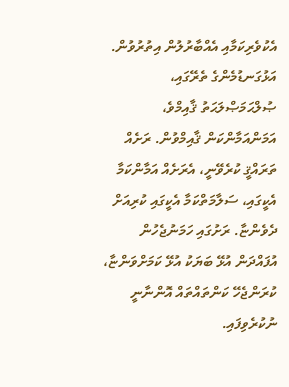އެކުވެރިކަމާއި އެއްބާރުލުން އިތުރުވުން. އަޅުގަނޑުމެންގެ ތެރޭގައި، ޞުލްޙަމަޞްލަޙަތު ޤާއިމްވެ، އަމަންއަމާންކަން ޤާއިމްވުން. ރަށެއް ތަރައްޤީ ކުރެވޭނީ، އެރަށެއް އަމާންކަމާ އެކީގައި، ސަލާމަތްކަމާ އެކީގައި ކުރިއަށް ދެވެންޏާ. ރަށުގައި ހަމަނުޖެހުން އުފައްދަން އުޅޭ ބަޔަކު އުޅޭ ކަމަށްވަންޏާ، ކުރަންޖެހޭ ކަންތައްތައް އޮންނާނީ ނުކުރެވިފައި.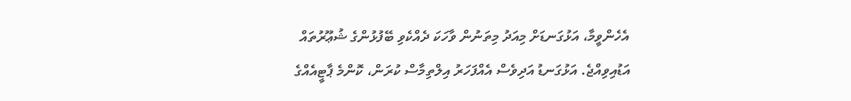އެހެންވީމާ، އަޅުގަނޑަށް މިއަދު މިތަނުން ވާހަކަ ދެއްކެވި ބޭފުޅުންގެ ޝުޢޫރުތައް އަޑުއިވިއްޖެ. އަޅުގަނޑު އަދިވެސް އެއްފަހަރު އިލްތިމާސް ކުރަން، ކޮންމެ ޕާޓީއެއްގެ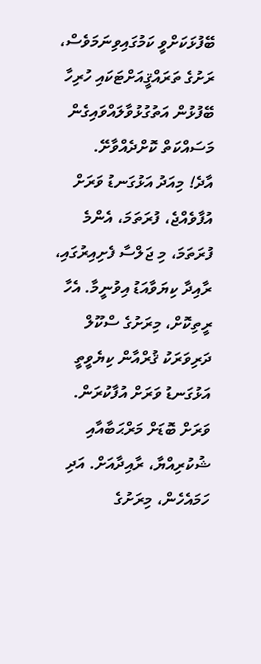ބޭފުޅަކަށްވީ ކަމުގައިވިނަމަވެސް، ރަށުގެ ތަރައްޤީއަށްޓަކައި ހުރިހާ ބޭފުޅުން އަތުގުޅުވާލައްވައިގެން މަސައްކަތް ކޮށްދެއްވާށޭ.
އާދެ! މިއަދު އަޅުގަނޑު ވަރަށް އުފާވެއްޖެ، ފުރަތަމަ، އެންމެ ފުރަތަމަ، މި ޖަލްސާ ފެށިއިރުގައި، ރާއިދާ ކިޔަވާއަޑު އިވުނީމާ. އެހާ ރީތިކޮށް، މިރަށުގެ ސްކޫލް ދަރިވަރަކު ޤުރްއާން ކިޔެވީތީ އަޅުގަނޑު ވަރަށް އުފާކުރަން. ވަރަށް ބޮޑަށް މަރްޙަބާއާއި ޝުކުރިއްޔާ، ރާއިދާއަށް. އަދި ހަމައެހެން، މިރަށުގެ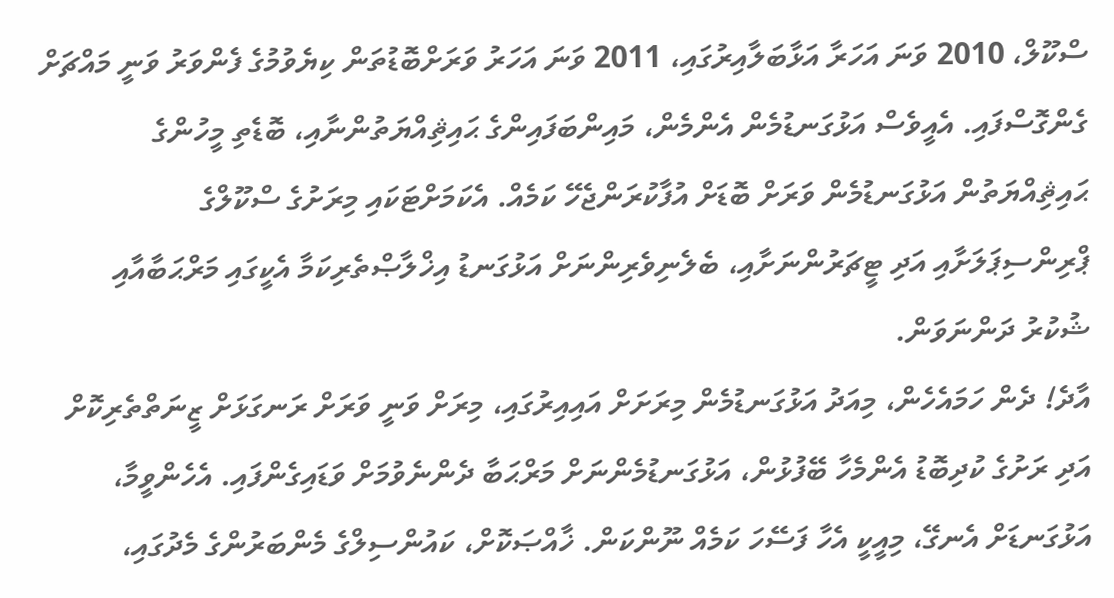ސްކޫލް، 2010 ވަނަ އަހަރާ އަޅާބަލާއިރުގައި، 2011 ވަނަ އަހަރު ވަރަށްބޮޑުތަން ކިޔެވުމުގެ ފެންވަރު ވަނީ މައްޗަށް ގެންގޮސްފައި. އެއީވެސް އަޅުގަނޑުމެން އެންމެން، މައިންބަފައިންގެ ޙައިޘިއްޔަތުންނާއި، ބޮޑެތި މީހުންގެ ޙައިޘިއްޔަތުން އަޅުގަނޑުމެން ވަރަށް ބޮޑަށް އުފާކުރަންޖެހޭ ކަމެއް. އެކަމަށްޓަކައި މިރަށުގެ ސްކޫލްގެ ޕްރިންސިޕަލަށާއި އަދި ޓީޗަރުންނަށާއި، ބެލެނިވެރިންނަށް އަޅުގަނޑު އިޚްލާޞްތެރިކަމާ އެކީގައި މަރްޙަބާއާއި ޝުކުރު ދަންނަވަން.
އާދެ! ދެން ހަމައެހެން، މިއަދު އަޅުގަނޑުމެން މިރަށަށް އައިއިރުގައި، މިރަށް ވަނީ ވަރަށް ރަނގަޅަށް ޒީނަތްތެރިކޮށް އަދި ރަށުގެ ކުދިބޮޑު އެންމެހާ ބޭފުޅުން، އަޅުގަނޑުމެންނަށް މަރްޙަބާ ދެންނެވުމަށް ވަޑައިގެންފައި. އެހެންވީމާ، އަޅުގަނޑަށް އެނގޭ، މިއީކީ އެހާ ފަސޭހަ ކަމެއް ނޫންކަން. ޚާއްޞަކޮށް، ކައުންސިލްގެ މެންބަރުންގެ މެދުގައި،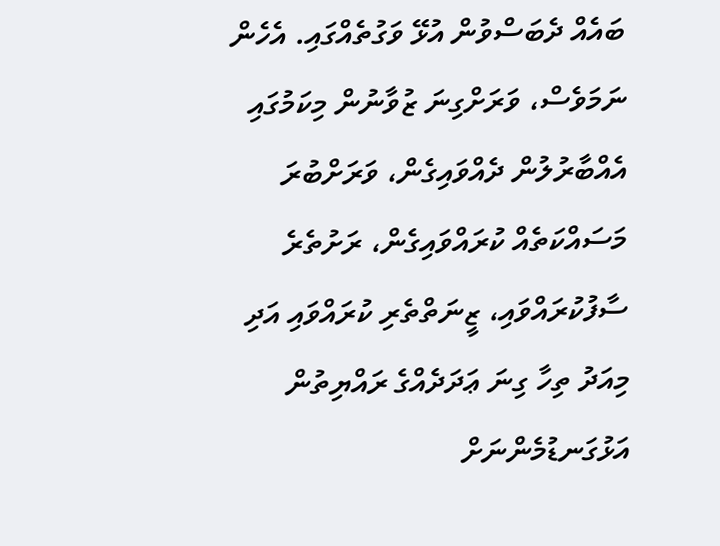ބައެއް ދެބަސްވުން އުޅޭ ވަގުތެއްގައި. އެހެން ނަމަވެސް، ވަރަށްގިނަ ޒުވާނުން މިކަމުގައި އެއްބާރުލުން ދެއްވައިގެން، ވަރަށްބުރަ މަސައްކަތެއް ކުރައްވައިގެން، ރަށުތެރެ ސާފުކުރައްވައި، ޒީނަތްތެރި ކުރައްވައި އަދި މިއަދު ތިހާ ގިނަ ޢަދަދެއްގެ ރައްޔިތުން އަޅުގަނޑުމެންނަށް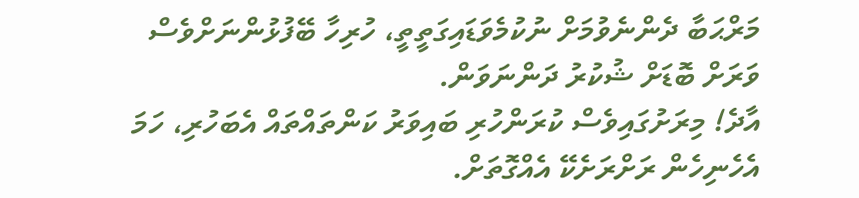މަރްޙަބާ ދެންނެވުމަށް ނުކުމެވަޑައިގަތީތީ، ހުރިހާ ބޭފުޅުންނަށްވެސް ވަރަށް ބޮޑަށް ޝުކުރު ދަންނަވަން.
އާދެ! މިރަށުގައިވެސް ކުރަންހުރި ބައިވަރު ކަންތައްތައް އެބަހުރި، ހަމަ އެހެނިހެން ރަށްރަށެކޭ އެއްގޮތަށް.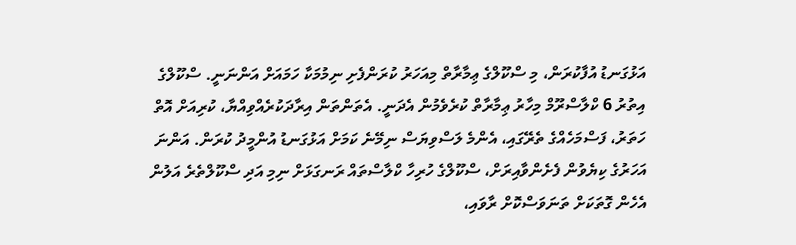އަޅުގަނޑު އުފާކުރަން، މި ސްކޫލްގެ ޢިމާރާތް މިއަހަރު ކުރަންފެށި ނިމުމަކާ ހަމައަށް އަންނަނީ. ސްކޫލްގެ އިތުރު 6 ކްލާސްރޫމް މިހާރު ޢިމާރާތް ކުރެވެމުން އެދަނީ. އެތަންތަން އިރާދަކުރެއްވިއްޔާ، ކުރިއަށް އޮތް ހަތަރު، ފަސްމަހެއްގެ ތެރޭގައި، އެންމެ ލަސްވިޔަސް ނިމޭނެ ކަމަށް އަޅުގަނޑު އުންމީދު ކުރަން. އަންނަ އަހަރުގެ ކިޔެވުން ފެށެންވާއިރަށް، ސްކޫލްގެ ހުރިހާ ކްލާސްތައް ރަނގަޅަށް ނިމި އަދި ސްކޫލްތެރެ އަލުން އެހެން ގޮތަކަށް ތަނަވަސްކޮށް ރާވައި،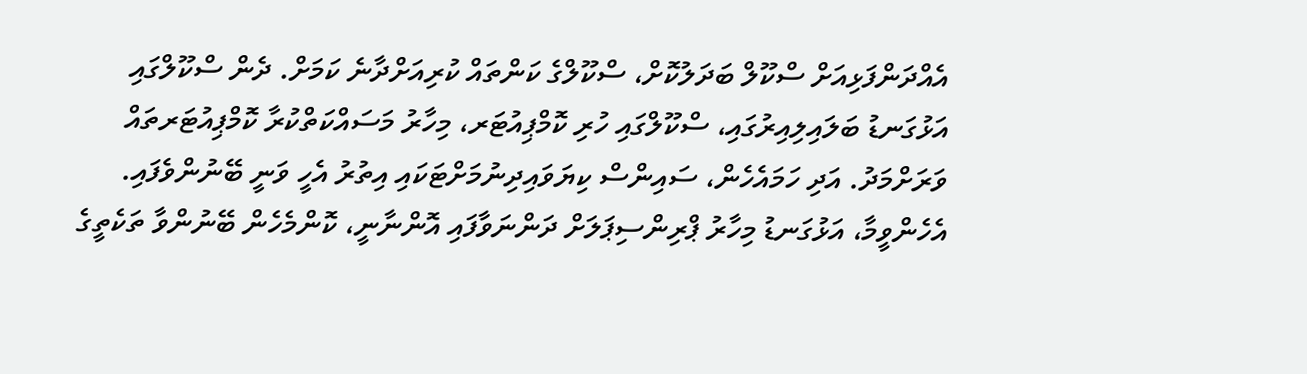އެއްދަންފަޅިއަށް ސްކޫލް ބަދަލުކޮށް، ސްކޫލްގެ ކަންތައް ކުރިއަށްދާނެ ކަމަށް. ދެން ސްކޫލްގައި އަޅުގަނޑު ބަލައިލިއިރުގައި، ސްކޫލްގައި ހުރި ކޮމްޕިއުޓަރ، މިހާރު މަސައްކަތްކުރާ ކޮމްޕިއުޓަރތައް ވަރަށްމަދު. އަދި ހަމައެހެން، ސައިންސް ކިޔަވައިދިނުމަށްޓަކައި އިތުރު އެހީ ވަނީ ބޭނުންވެފައި. އެހެންވީމާ، އަޅުގަނޑު މިހާރު ޕްރިންސިޕަލަށް ދަންނަވާފައި އޮންނާނީ، ކޮންމެހެން ބޭނުންވާ ތަކެތީގެ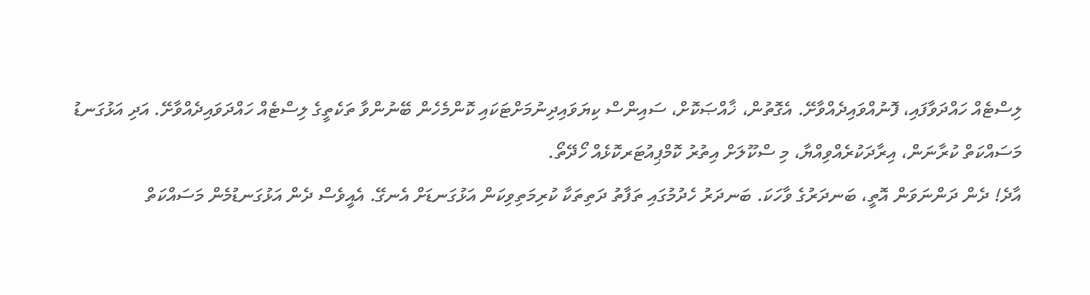ލިސްޓެއް ހައްދަވާފައި، ފޮނުއްވައިދެއްވާށޭ. އެގޮތުން، ޚާއްޞަކޮށް، ސައިންސް ކިޔަވައިދިނުމަށްޓަކައި ކޮންމެހެން ބޭނުންވާ ތަކެތީގެ ލިސްޓެއް ހައްދަވައިދެއްވާށޭ. އަދި އަޅުގަނޑު މަސައްކަތް ކުރާނަން، އިރާދަކުރެއްވިއްޔާ، މި ސްކޫލަށް އިތުރު ކޮމްޕިއުޓަރކޮޅެއް ހޯދޭތޯ.
އާދެ! ދެން ދަންނަވަން އޮތީ، ބަނދަރުގެ ވާހަކަ. ބަނދަރު ހެދުމުގައި ތަފާތު ދަތިތަކާ ކުރިމަތިވިކަން އަޅުގަނޑަށް އެނގޭ. އެއީވެސް ދެން އަޅުގަނޑުމެން މަސައްކަތް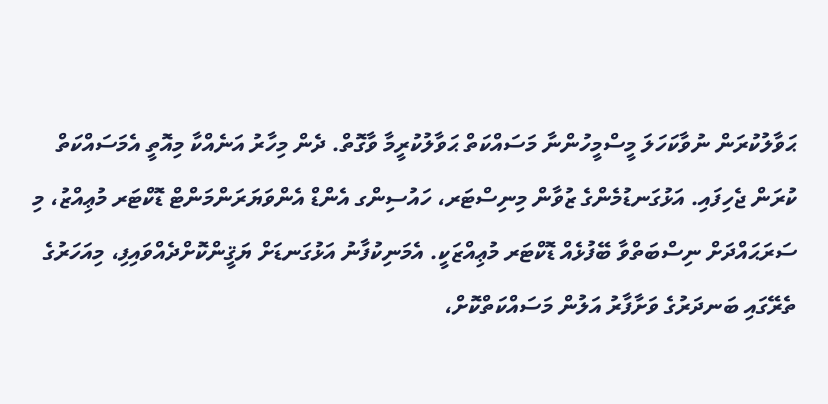ޙަވާލުކުރަން ނުވާކަހަލަ މީސްމީހުންނާ މަސައްކަތް ޙަވާލުކުރީމާ ވާގޮތް. ދެން މިހާރު އަނެއްކާ މިއޮތީ އެމަސައްކަތް ކުރަން ޖެހިފައި. އަޅުގަނޑުމެންގެ ޒުވާން މިނިސްޓަރ، ހައުސިންގ އެންޑް އެންވަޔަރަންމަންޓް ޑޮކްޓަރ މުޢިއްޒު، މި ސަރަޙައްދަށް ނިސްބަތްވާ ބޭފުޅެއް ޑޮކްޓަރ މުޢިއްޒަކީ. އެމަނިކުފާނު އަޅުގަނޑަށް ޔަޤީންކޮށްދެއްވައިފި، މިއަހަރުގެ ތެރޭގައި ބަނދަރުގެ ވަށާފާރު އަލުން މަސައްކަތްކޮށް،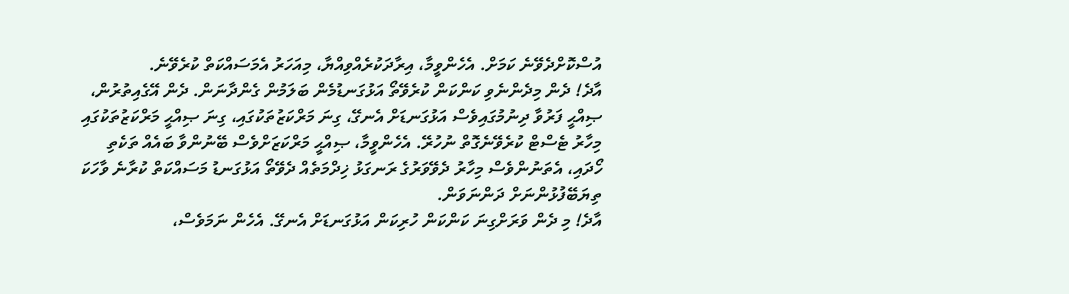އުސްކޮށްދެވޭނެ ކަމަށް. އެހެންވީމާ، އިރާދަކުރެއްވިއްޔާ، މިއަހަރު އެމަސައްކަތް ކުރެވޭނެ.
އާދެ! ދެން މިދެންނެވި ކަންކަން ކުރެވޭތޯ އަޅުގަނޑުމެން ބަލަމުން ގެންދާނަން. ދެން އޭގެއިތުރުން، ޞިއްޙީ ފަރުވާ ދިނުމުގައިވެސް އަޅުގަނޑަށް އެނގޭ، ގިނަ މަރްކަޒުތަކުގައި، ގިނަ ޞިއްޙީ މަރްކަޒުތަކުގައި މިހާރު ޓެސްޓް ކުރެވޭނެގޮތް ނުހުރޭ. އެހެންވީމާ، ޞިއްޙީ މަރްކަޒަށްވެސް ބޭނުންވާ ބައެއް ތަކެތި ހޯދައި، އެތަނުންވެސް މިހާރު ދެވޭވަރުގެ ރަނގަޅު ޚިދްމަތެއް ދެވޭތޯ އަޅުގަނޑު މަސައްކަތް ކުރާނެ ވާހަކަ ތިޔަބޭފުޅުންނަށް ދަންނަވަން.
އާދެ! މި ދެން ވަރަށްގިނަ ކަންކަން ހުރިކަން އަޅުގަނޑަށް އެނގޭ. އެހެން ނަމަވެސް،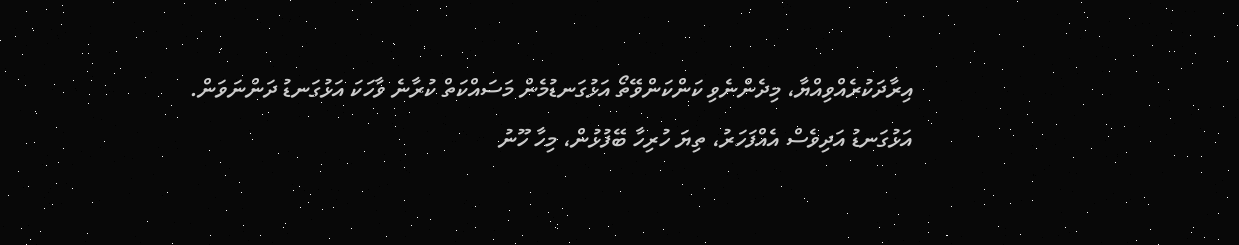އިރާދަކުރެއްވިއްޔާ، މިދެންނެވި ކަންކަންވޭތޯ އަޅުގަނޑުމެން މަސައްކަތް ކުރާނެ ވާހަކަ އަޅުގަނޑު ދަންނަވަން. އަޅުގަނޑު އަދިވެސް އެއްފަހަރު، ތިޔަ ހުރިހާ ބޭފުޅުން، މިހާ ހޫނު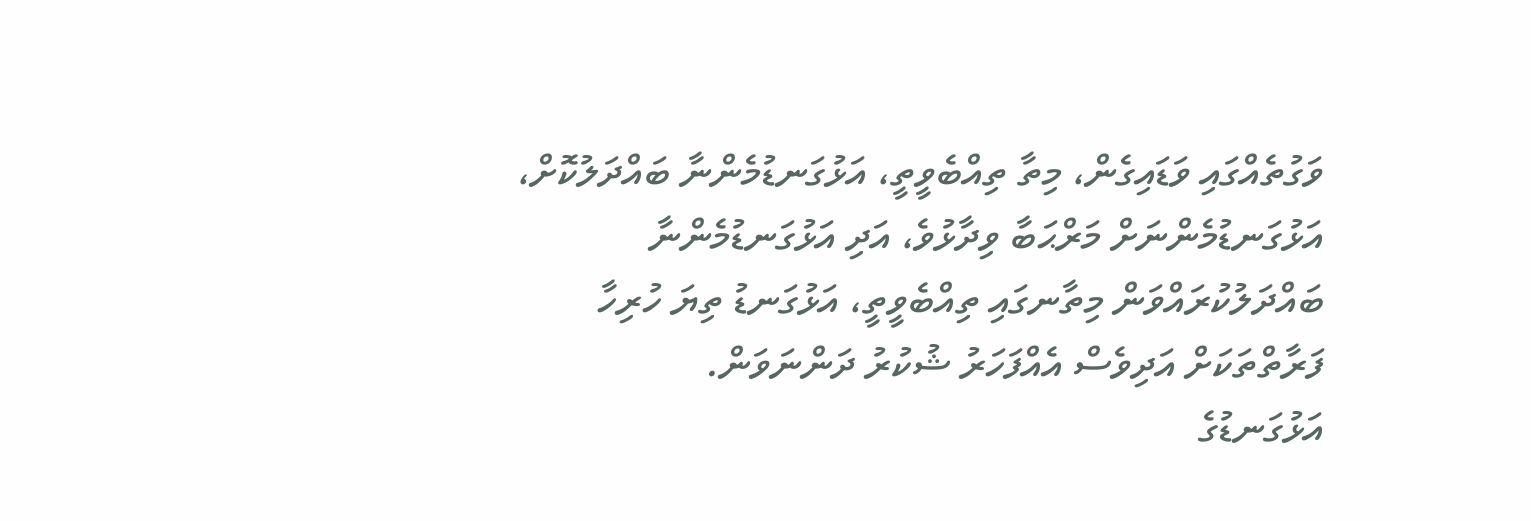ވަގުތެއްގައި ވަޑައިގެން، މިތާ ތިއްބެވީތީ، އަޅުގަނޑުމެންނާ ބައްދަލުކޮށް، އަޅުގަނޑުމެންނަށް މަރްޙަބާ ވިދާޅުވެ، އަދި އަޅުގަނޑުމެންނާ ބައްދަލުކުރައްވަން މިތާނގައި ތިއްބެވީތީ، އަޅުގަނޑު ތިޔަ ހުރިހާ ފަރާތްތަކަށް އަދިވެސް އެއްފަހަރު ޝުކުރު ދަންނަވަން.
އަޅުގަނޑުގެ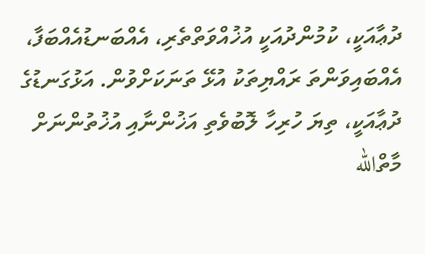ދުޢާއަކީ، ކުމުންދުއަކީ އުޚުއްވަތްތެރި، އެއްބަނޑުއެއްބަފާ، އެއްބައިވަންތަ ރައްޔިތަކު އުޅޭ ތަނަކަށްވުން. އަޅުގަނޑުގެ ދުޢާއަކީ، ތިޔަ ހުރިހާ ލޮބުވެތި އަޚުންނާއި އުޚުތުންނަށް މާތްالله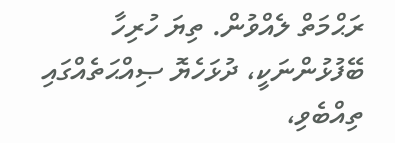ރަޙްމަތް ލެއްވުން. ތިޔަ ހުރިހާ ބޭފުޅުންނަކީ، ދުޅަހެޔޮ ޞިއްޙަތެއްގައި ތިއްބެވި،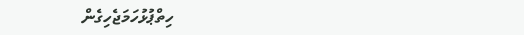ހިތްޕުޅުހަމަޖެހިގެން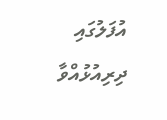އުފަލުގައި ދިރިއުޅުއްވާ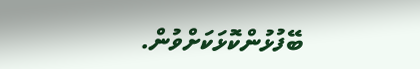ބޭފުޅުންކޮޅަކަށްވުން.